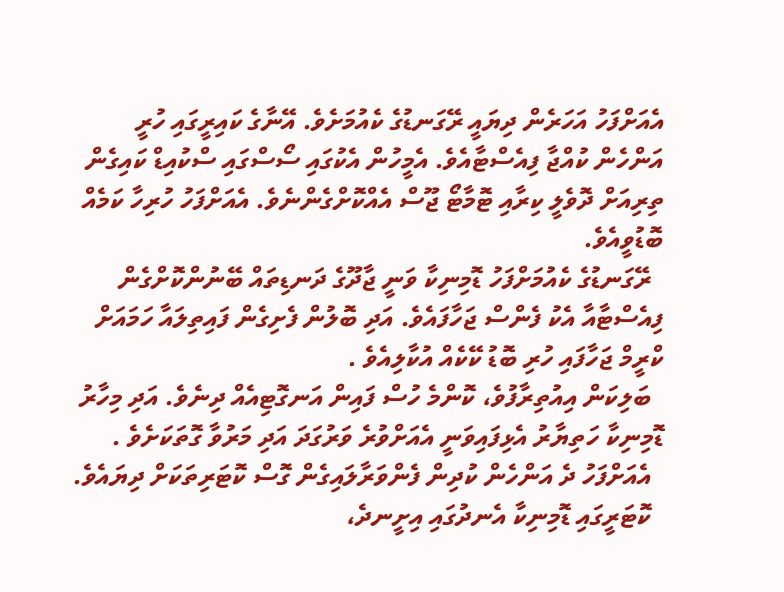އެއަށްފަހު އަހަރެން ދިޔައީ ރޭގަނޑުގެ ކެއުމަށެވެ. އޭނާގެ ކައިރީގައި ހުރީ އަންހެން ކުއްޖާ ފިއެސްޓާއެވެ. އެމީހުން އެކުގައި ސޯސްގައި ސްކުއިޑް ކައިގެން ތިރިއަށް ދޮވެލީ ކިރާއި ޓޮމާޓޯ ޖޫސް އެއްކޮށްގެންނެވެ. އެއަށްފަހު ހުރިހާ ކަމެއް ބޮޑުވީއެވެ.
  ރޭގަނޑުގެ ކެއުމަށްފަހު ޑޮމިނިކާ ވަނީ ޖާދޫގެ ދަނޑިތައް ބޭނުންކޮށްގެން ފިއެސްޓާއާ އެކު ފެންސް ޖަހާފައެވެ. އަދި ބޮލުން ފެށިގެން ފައިތިލައާ ހަމައަށް ކްރީމް ޖަހާފައި ހުރި ބޮޑު ކޭކެއް އުކާލިއެވެ .
  ބަލިކަން އިއުތިރާފުވެ، ކޮންމެ ހުސް ފައިން އަނގޮޓިއެއް ދިނެވެ. އަދި މިހާރު ޑޮމިނިކާ ހަތިޔާރު އެޅިފައިވަނީ އެއަށްވުރެ ވަރުގަދަ އަދި މަރުވާ ގޮތަކަށެވެ .
  އެއަށްފަހު ދެ އަންހެން ކުދިން ފެންވަރާލައިގެން ގޮސް ކޮޓަރިތަކަށް ދިޔައެވެ.
  ކޮޓަރީގައި ޑޮމިނިކާ އެނދުގައި އިށީނދެ،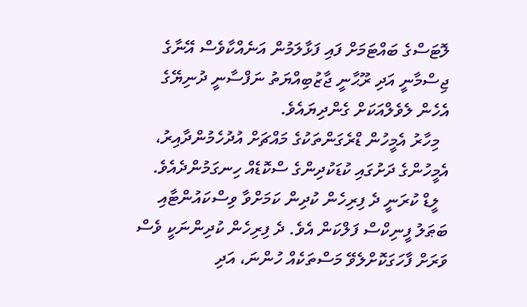ލޮޓަސްގެ ބައްޓަމަށް ފައި ފަޅާލަމުން އަނެއްކާވެސް އޭނާގެ ޖިސްމާނީ އަދި ރޫޙާނީ ޖާޒުބިއްޔަތު ނަފްސާނީ ދުނިޔޭގެ އެހެން ލެވެލްއަކަށް ގެންދިޔައެވެ.
  މިހާރު އެމީހުން ޑްރެގަންތަކުގެ މައްޗަށް އުދުހެމުންދާއިރު، އެމީހުންގެ ދަށުގައި ކުޑަކުދިންގެ ސްކޮޑެއް ހިނގަމުންދެއެވެ.
  ލީޑް ކުރަނީ ދެ ފިރިހެން ކުދިން ކަމަށްވާ ވިސްކައުންޓާއި ބަޠަލު ފީނިކްސް ފަލްކަން އެވެ. ދެ ފިރިހެން ކުދިންނަކީ ވެސް ވަރަށް ފާހަގަކޮށްލެވޭ މަސްތަކެއް ހުންނަ، އަދި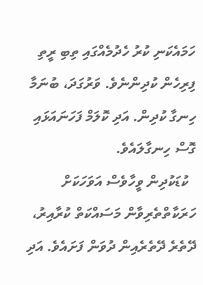ހަމައެކަނި ކުރު ހެދުމެއްގައި ތިބި ރީތި ފިރިހެން ކުދިންނެވެ. ވަރުގަދަ، ބުނަމާ ހިނގާ ކުދިން. އަދި ކޮލަމް ފަހަނައަޅައި ގޮސް ހިނގާލައެވެ.
  ކުޑަކުދިން ވީހާވެސް އަވަހަކަށް ހަރަކާތްތެރިވާން މަސައްކަތް ކުރާއިރު، ދޭތެރެ ދޭތެރެއިން ދުވަން ފަށައެވެ. އަދި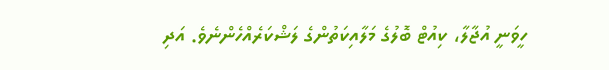ހީވަނީ އުޖާލާ، ކިއުޓް ބޮލުގެ މަލާއިކަތުންގެ ލަޝްކަރެއްހެންނެވެ. އަދި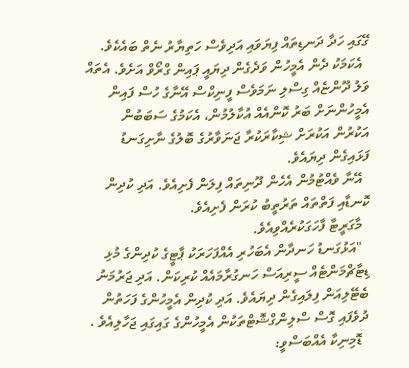ގޭގައި ހަދާ ދަނޑިތައް ފިޔަވައި އަދިވެސް ހަތިޔާރު ނެތް ބައެކެވެ.
  އެކަމަކު ދެން އެމީހުން ވަދެގެން ދިޔައީ ޕައިން ގްރޯވް އަށެވެ. އެތައް ވަލު ދޫންޏެއް ގިސްލި ނަމަވެސް ފީނިކްސް އޭނާގެ ހުސް ފައިން އެމީހުންނަށް ބަރު ކޮންއެއް އުކާލުމުން، އެކަމުގެ ސަބަބުން އަކުރުން އަކުރަށް ޝިކާރަކުރާ ޖަނަވާރުގެ ބޮލުގެ ނާށިގަނޑު ފަޅައިގެން ދިޔައެވެ.
  އޭނާ ވެއްޓުމުން އެހެން ދޫނިތައް ފިލަން ފެށިއެވެ. އަދި ކުދިން ކޮނޑާއި ފަތްތައް ތަރުތީބު ކުރަން ފެށިއެވެ.
  މާގަރީޓާ ފާހަގަކުރެއްވިއެވެ.
  "އަޅުގަނޑު ހަނދާން އެބަހުރި އެއްފަހަރަކު ޕާޓީގެ ކުދިންގެ މުޅި ޑިޓާޗްމަންޓެއް ސީރިއަސް ހަނގުރާމައެއް ކުރިކަން. އަދި ޖަރުމަނު ބެޓޭލިއަން ފިލައިގެން ދިޔައެވެ. އަދި ކުދިން އެމީހުންގެ ފަހަތުން ދުވެފައި ގޮސް ސްލިންގްޝޮޓްތަކުން އެމީހުންގެ ގައިގައި ޖަހާލިއެވެ .
  ޑޮމިނިކާ އެއްބަސްވީ: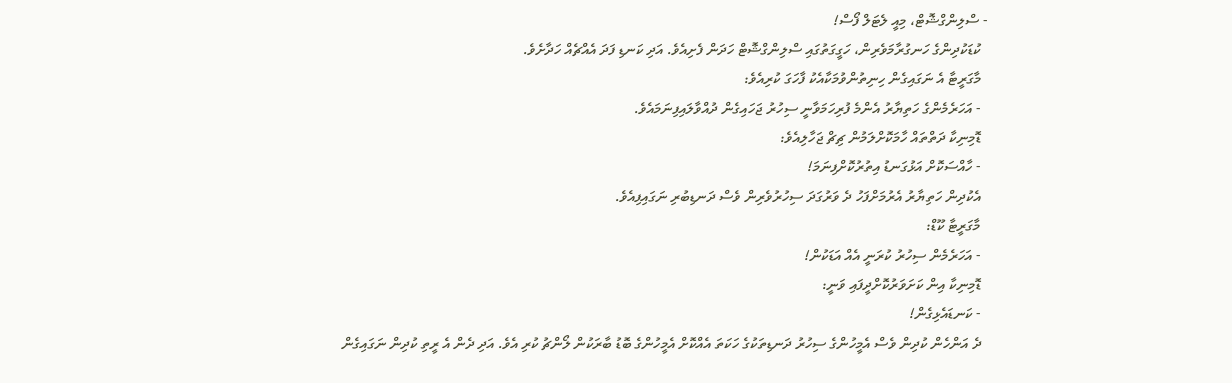- ސްލިންގްޝޮޓް، މިއީ ލެޓަލް ފޯސް!
  ކުޑަކުދިންގެ ހަނގުރާމަވެރިން، ހަގީގަތުގައި ސްލިންގްޝޮޓް ހަދަން ފެށިއެވެ. އަދި ކަނޑި ފަދަ އެއްޗެއް ހަދާށެވެ.
  މާގަރީޓާ އެ ނަގައިގެން ހިނިތުންވުމަކާއެކު ފާހަގަ ކުރިއެވެ:
  - އަހަރެމެންގެ ހަތިޔާރު އެންމެ ފުރިހަމަވާނީ ސިހުރު ޖަހައިގެން ދުއްވާލައިފިނަމައެވެ.
  ޑޮމިނިކާ ދަތްތައް ހާމަކޮށްލަމުން ޗިޗް ޖަހާލިއެވެ:
  - ހާއްސަކޮށް އަޅުގަނޑު އިތުރުކޮށްފިނަމަ!
  އެކުދިން ހަތިޔާރު އެރުމަށްފަހު ދެ ވަރުގަދަ ސިހުރުވެރިން ވެސް ދަނޑިބުރި ނަގައިފިއެވެ.
  މާގަރީޓާ ކޫޑް:
  - އަހަރެމެން ސިހުރު ކުރަނީ އެއް އަޑަކުން!
  ޑޮމިނިކާ އިން ކަށަވަރުކޮށްދީފައި ވަނީ:
  - ކަނޑައެޅިގެން!
  ދެ އަންހެން ކުދިން ވެސް އެމީހުންގެ ސިހުރު ދަނޑިތަކުގެ ހަކަތަ އެއްކޮށް އެމީހުންގެ ބޮޑު ބާރަކުން ލޯންޗު ކުރި އެވެ. އަދި ދެން އެ ރީތި ކުދިން ނަގައިގެން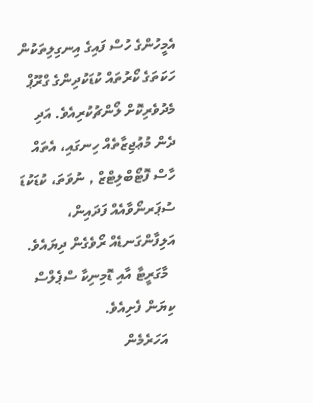އެމީހުންގެ ހުސް ފައިގެ އިނގިލިތަކުން ހަކަތަގެ ކޯރުތައް ކުޑަކުދިންގެ ގްރޫޕް މެދުވެރިކޮށް ލޯންޗުކުރިއެވެ. އަދި ދެން މުޢުޖިޒާތެއް ހިނގައި، އެތައް ހާސް ފޮޓޯބްލިޓްޒް , ނުވަތަ، ކުޑަކުޑަ ސުޕަރނޯވާއެއް ފަދައިން، އަލިފާންގަނޑެއް ރޯވެގެން ދިޔައެވެ.
  މާގަރީޓާ އާއި ޑޮމިނިކާ ސްޕެލްސް ކިޔަން ފެށިއެވެ.
  އަހަރެމެން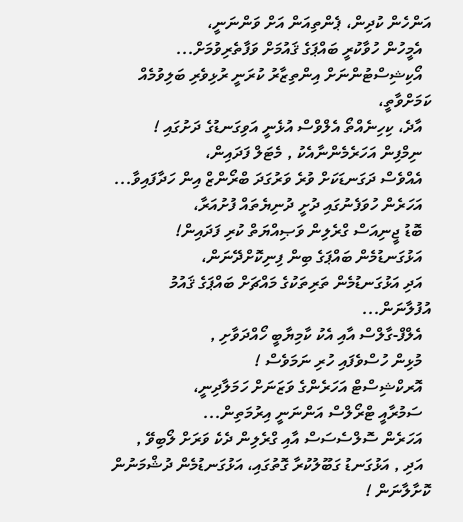އަންހެން ކުދިން، ޕެންތިއަން އަށް ވަންނަނީ،
  އެމީހުން ހުވާކުރީ ބައްޕަގެ ޤައުމަށް ވަފާތެރިވުމަށް...
  އޯކިޝިސްޓުންނަށް އިންތިޒާރު ކުރަނީ ރުޅިވެރި ބަލިވުމެއް ކަމަށްވާތީ،
  އާދެ، ކިހިނެއްތޯ އެލްވްސް އުޅެނީ އަވިގަނޑުގެ ދަށުގައި !
  ނިމްފިން އަހަރެމެންނާއެކު , މެޓަލް ފަދައިން،
  އެއްވެސް ދަގަނޑަކަށް ވުރެ ވަރުގަދަ ބްރޯންޒް އިން ހަދާފައިވާ...
  އަހަރެން ހުވަފެނުގައި ދުށީ ދުނިޔެތައް ފުށުއަރާ،
  ބޮޑު ޖީނިއަސް ގްރެލިން ވަޞިއްޔަތް ކުރި ފަދައިން!
  އަޅުގަނޑުމެން ބައްޕަގެ ބިން ފިނިކޮށްދޭނަން،
  އަދި އަޅުގަނޑުމެން ތަރިތަކުގެ މައްޗަށް ބައްޕަގެ ޤައުމު އުފުލާނަން...
  އެލްފް-ގާލްސް އާއި އެކު ކާމިޔާބީ ހޯއްދަވާށި ,
  މުޅިން ހުސްވެފައި ހުރި ނަމަވެސް !
  އޮރކްޝިސްޓް އަހަރެންގެ ވަޒަނަށް ހަމަލާދިނީ،
  ސަމުރާއީ ޓްރޯލްސް އަންނަނީ އިރުމަތިން...
  އަހަރެން ސޮލްސެސަސް އާއި ގްރެލިން ދެކެ ވަރަށް ލޯބިވޭ ,
  އަދި , އަޅުގަނޑު ގަބޫލުކުރާ ގޮތުގައި، އަޅުގަނޑުމެން ދުޝްމަނުން ކޮށާލާނަން !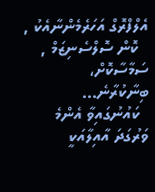އެލްފްރޮގް އަހަރެމެންނާއެކު ,
  ކޮން ސޮލްސެނިޒަމް , ސަމާސާކޮށް، ބިނާކުރާނެ...
  ކައުނުގައިވާ އެންމެ ވަރުގަދަ އާއިލާއަކީ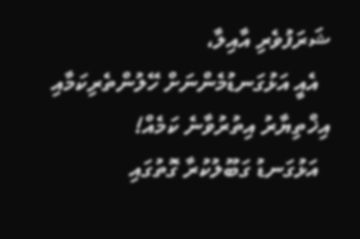ޝަރަފުވެރި އާއިލާ،
  އެއީ އަޅުގަނޑުމެންނަށް ހޭލުންތެރިކަމާއި އިޚްތިޔާރު އިތުރުވާނެ ކަމެއް!
  އަޅުގަނޑު ގަބޫލުކުރާ ގޮތުގައި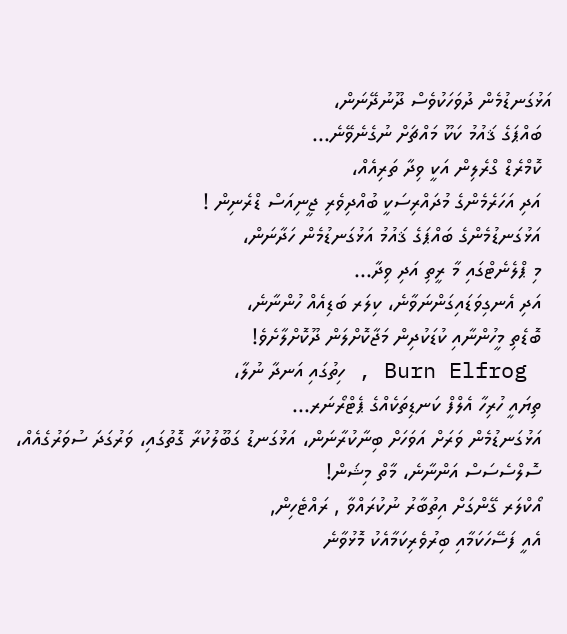އަޅުގަނޑުމެން ދުވަހަކުވެސް ދޫނުދޭނަން،
  ބައްޕަގެ ޤައުމު ކަކޫ މައްޗަށް ނުގެނެވޭނެ...
  ކޮމްރެޑް ގްރެލިން އަކީ ވިދާ ތަރިއެއް،
  އަދި އަހަރެމެންގެ މުދައްރިސަކީ ބުއްދިވެރި ޖީނިއަސް ޑްރެނިން !
  އަޅުގަނޑުމެންގެ ބައްޕަގެ ޤައުމު އަޅުގަނޑުމެން ހަދާނަން،
  މި ޕްލެނެޓްގައި މާ ރީތި އަދި ވިދާ...
  އަދި އެނގިވަޑައިގަންނަވާނެ، ކިލަރ ބަޑިއެއް ހުންނާނެ،
  ބޮޑެތި މީހުންނާއި ކުޑަކުދިން މަޖާކޮށްލަން ދޫކޮށްލާށެވެ!
  Burn Elfrog , ހިތުގައި އަނދާ ނުލާ،
  ތިޔައީ ހުރިހާ އެލްފް ކަނޑިތަކެއްގެ ޕެޓްރޯނަރ...
  އަޅުގަނޑުމެން ވަރަށް އަވަހަށް ބިނާކުރާނަން، އަޅުގަނޑު ގަބޫލުކުރާ ގޮތުގައި، ވަރުގަދަ ސުވަރުގެއެއް،
  ސޮލްސެސަސް އަންނާނެ، މާތް މިޝަން!
  އޯކްލަރ ގޭންގަށް އިތުބާރު ނުކުރައްވާ , ރައްޓެހިން,
  އެއީ ފަސޭހަކަމާއި ބިރުވެރިކަމާއެކު މޮޅުވާނެ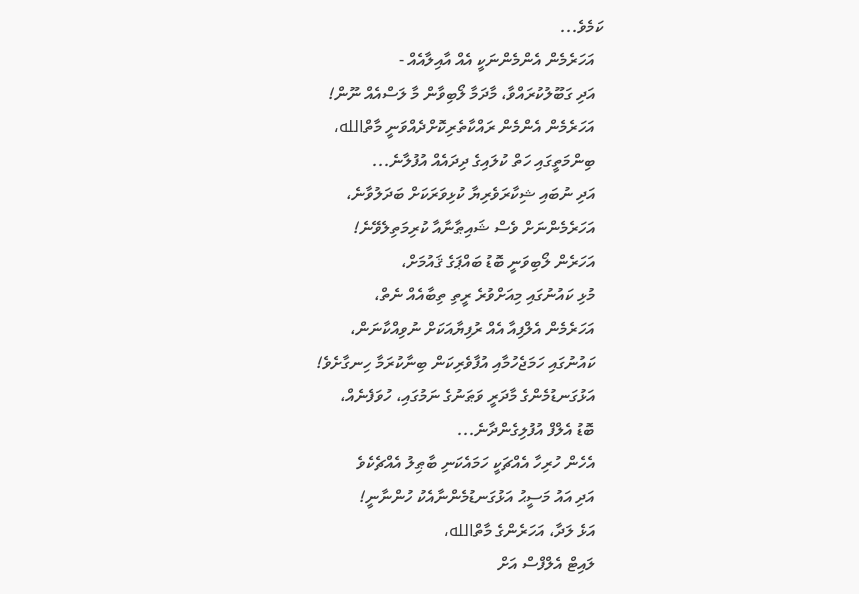ކަމެވެ...
  އަހަރެމެން އެންމެންނަކީ އެއް އާއިލާއެއް -
  އަދި ގަބޫލުކުރައްވާ، މާދަމާ ލޯބިވާން މާ ލަސްއެއް ނޫން!
  އަހަރެމެން އެންމެން ރައްކާތެރިކޮށްދެއްވަނީ މާތްالله،
  ބިންމަތީގައި ހަތް ކުލައިގެ ދިދައެއް އުފުލާނެ...
  އަދި ނުބައި ޝިކާރަވެރިޔާ ކުޅިވަރަކަށް ބަދަލުވާނެ،
  އަހަރެމެންނަށް ވެސް ޝައިޠާނާއާ ކުރިމަތިލެވޭނެ!
  އަހަރެން ލޯބިވަނީ ބޮޑު ބައްޕަގެ ޤައުމަށް،
  މުޅި ކައުނުގައި މިއަށްވުރެ ރީތި ތިބާއެއް ނެތް،
  އަހަރެމެން އެލްފިއާ އެއް ރުފިޔާއަކަށް ނުވިއްކާނަން،
  ކައުނުގައި ހަމަޖެހުމާއި އުފާވެރިކަން ބިނާކުރަމާ ހިނގާށެވެ!
  އަޅުގަނޑުމެންގެ މާދަރީ ވަޠަނުގެ ނަމުގައި، ހުވަފެނެއް،
  ބޮޑު އެލްފް އުފުލިގެންދާނެ...
  އެހެން ހުރިހާ އެއްޗަކީ ހަމައެކަނި ބާޠިލު އެއްޗެކެވެ
  އަދި އައު މަސީޙު އަޅުގަނޑުމެންނާއެކު ހުންނާނީ!
  އަޅެ ލަދާ، އަހަރެންގެ މާތްالله،
  ލައިޓް އެލްފްސް އަށް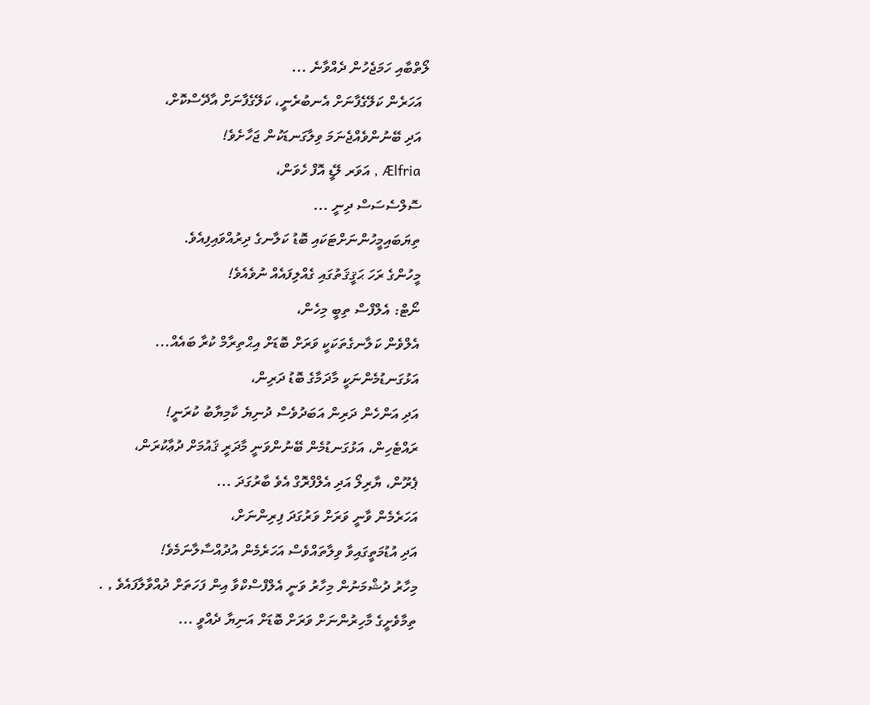ލޯތްބާއި ހަމަޖެހުން ދެއްވާނެ ...
  އަހަރެން ކަލޭގެފާނަށް އެނބުރެނީ، ކަލޭގެފާނަށް އާދޭސްކޮށް،
  އަދި ބޭނުންވެއްޖެނަމަ ވިލާގަނޑަކުން ޖަހާށެވެ!
  Ælfria , އަވަރ ލޭޑީ އޮފް ހެވަން،
  ސޮލްސެސަސް ދިނީ ...
  ތިޔަބައިމީހުންނަށްޓަކައި ބޮޑު ކަލާނގެ ދިރުއްވައިފިއެވެ.
  މީހުންގެ ރަހަ ޙަޤީޤަތުގައި ގެއްލިފައެއް ނުވެއެވެ!
  ނޯޓް: އެލްފްސް ތިބީ މިހެން،
  އެލްވެން ކަލާނގެތަކަކީ ވަރަށް ބޮޑަށް އިޙްތިރާމް ކުރާ ބައެއް...
  އަޅުގަނޑުމެންނަކީ މާދަމާގެ ބޮޑު ދަރިން،
  އަދި އަންހެން ދަރިން އަބަދުވެސް ދުނިޔެ ކާމިޔާބު ކުރަނީ!
  ރައްޓެހިން، އަޅުގަނޑުމެން ބޭނުންވަނީ މާދަރީ ޤައުމަށް ދުޢާކުރަން،
  ޕެރޫން، ޔާރިލޯ އަދި އެލްފްރޮގް އެވެ ބާރުގަދަ ...
  އަހަރެމެން ވާނީ ވަރަށް ވަރުގަދަ ފިރިންނަށް،
  އަދި އުޑުމަތީގައިވާ ވިލާތައްވެސް އަހަރެމެން އުދުއްސާލާނަމެވެ!
  މިހާރު ދުޝްމަނުން މިހާރު ވަނީ އެލްފްސްކްވާ އިން ފަހަތަށް ދުއްވާލާފައެވެ , .
  ތިމާވެށީގެ މާހިރުންނަށް ވަރަށް ބޮޑަށް އަނިޔާ ދެއްވީ ...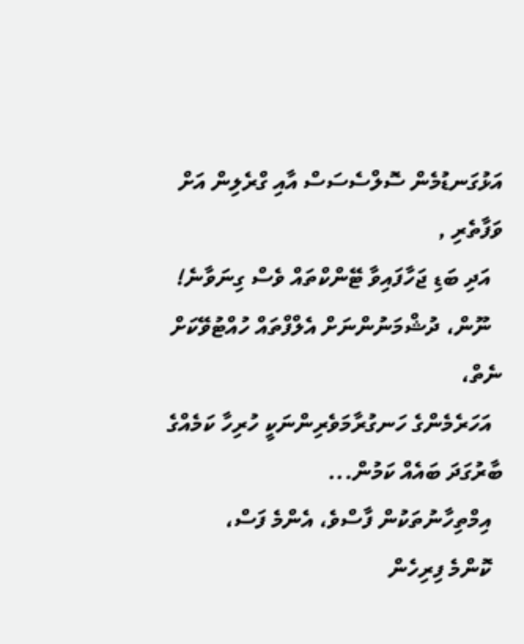އަޅުގަނޑުމެން ސޮލްސެސަސް އާއި ގްރެލިން އަށް ވަފާތެރި ,
  އަދި ބަޑި ޖަހާފައިވާ ޓޭންކްތައް ވެސް ގިނަވާނެ!
  ނޫން، ދުޝްމަނުންނަށް އެލްފްތައް ހުއްޓުވޭކަށް ނެތް،
  އަހަރެމެންގެ ހަނގުރާމަވެރިންނަކީ ހުރިހާ ކަމެއްގެ ބާރުގަދަ ބައެއް ކަމުން...
  އިމްތިހާނުތަކުން ފާސްވެ، އެންމެ ފަސް،
  ކޮންމެ ފިރިހެން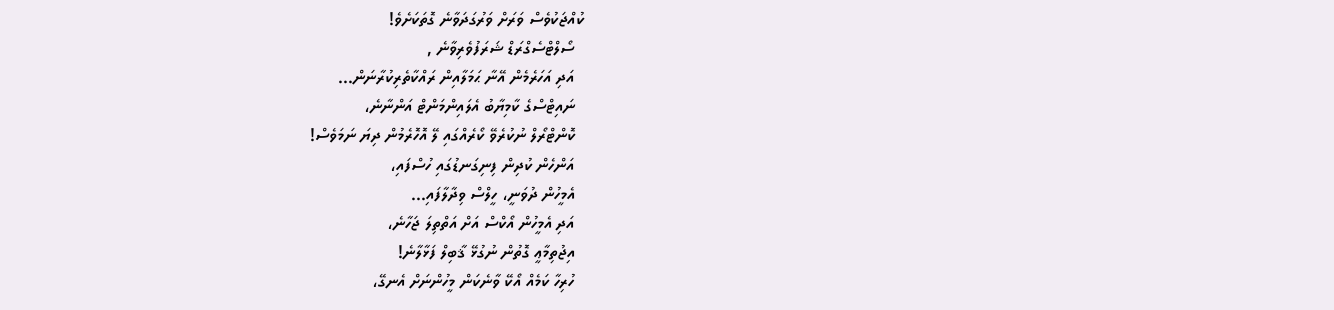ކުއްޖަކުވެސް ވަރަށް ވަރުގަދަވާނެ ގޮތަކަށެވެ!
  ސޯލްޓްސެގްރަޑް ޝަރަފުވެރިވާނެ ,
  އަދި އަހަރެމެން އޭނާ ޙަމަލާއިން ރައްކާތެރިކުރާނަން...
  ނައިޓްސްގެ ކާމިޔާބު އެލައިންމަންޓް އަންނާނެ،
  ކޮންޓްރޯލް ނުކުރެވޭ ކޯރެއްގައި ލޭ އޮހޮރެމުން ދިޔަ ނަމަވެސް!
  އަންހެން ކުދިން ފިނިގަނޑުގައި ހުސްފައި،
  އެމީހުން ދުވަނީ، ހީލްސް ވިދާލާފައި...
  އަދި އެމީހުން އޯކްސް އަށް އަތްތިލަ ޖަހާނެ،
  އިޖުތިމާޢީ ގޮތުން ނުގުޅޭ ޤާބިލް ފަޅާލާނެ!
  ހުރިހާ ކަމެއް އޯކޭ ވާނެކަން މީހުންނަށް އެނގޭ،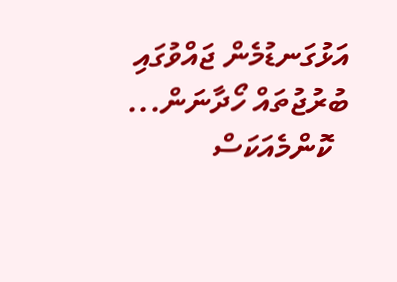އަޅުގަނޑުމެން ޖައްވުގައި ބުރުޖުތައް ހޯދާނަން...
  ކޮންމެއަކަސް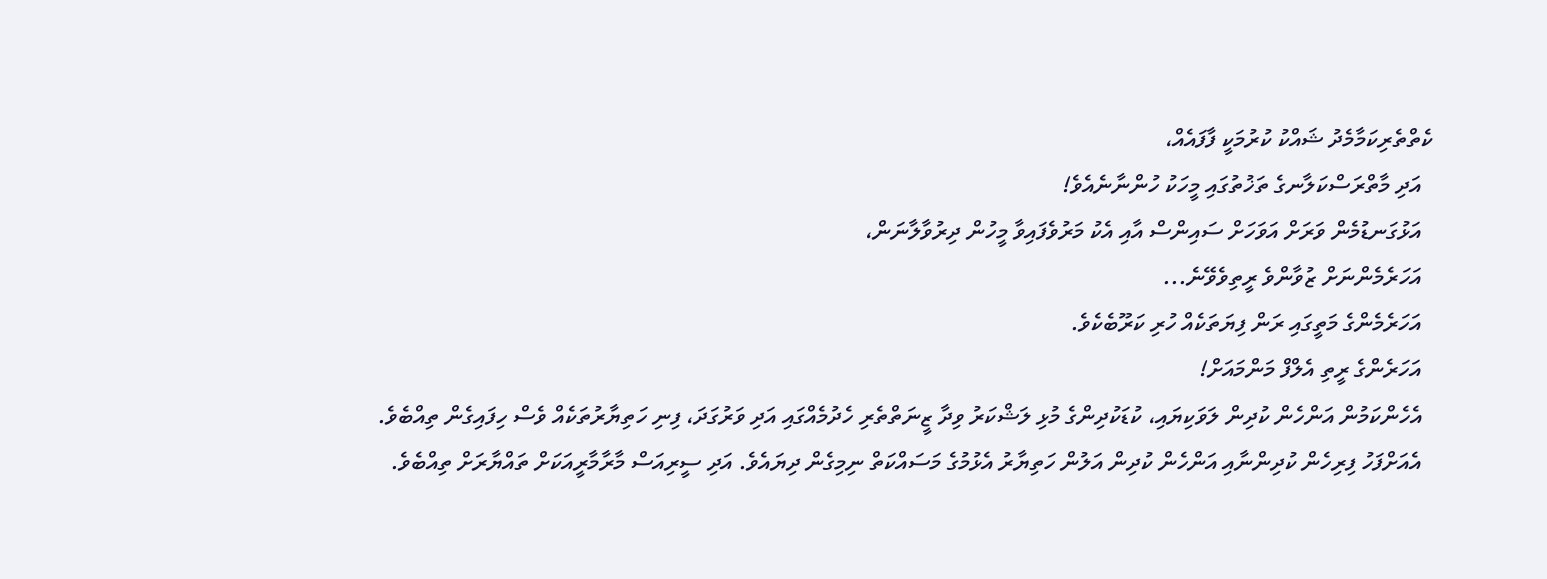ކެތްތެރިކަމާމެދު ޝައްކު ކުރުމަކީ ފާފައެއް،
  އަދި މާތްރަސްކަލާނގެ ތަޚުތުގައި މީހަކު ހުންނާނެއެވެ!
  އަޅުގަނޑުމެން ވަރަށް އަވަހަށް ސައިންސް އާއި އެކު މަރުވެފައިވާ މީހުން ދިރުވާލާނަން،
  އަހަރެމެންނަށް ޒުވާންވެ ރީތިވެވޭނެ...
  އަހަރެމެންގެ މަތީގައި ރަން ފިޔަތަކެއް ހުރި ކަރޫބެކެވެ.
  އަހަރެންގެ ރީތި އެލްފް މަންމައަށް!
  އެހެންކަމުން އަންހެން ކުދިން ލަވަކިޔައި، ކުޑަކުދިންގެ މުޅި ލަޝްކަރު ވިދާ ޒީނަތްތެރި ހެދުމެއްގައި އަދި ވަރުގަދަ، ފިނި ހަތިޔާރުތަކެއް ވެސް ހިފައިގެން ތިއްބެވެ.
  އެއަށްފަހު ފިރިހެން ކުދިންނާއި އަންހެން ކުދިން އަލުން ހަތިޔާރު އެޅުމުގެ މަސައްކަތް ނިމިގެން ދިޔައެވެ. އަދި ސީރިއަސް މާރާމާރީއަކަށް ތައްޔާރަށް ތިއްބެވެ.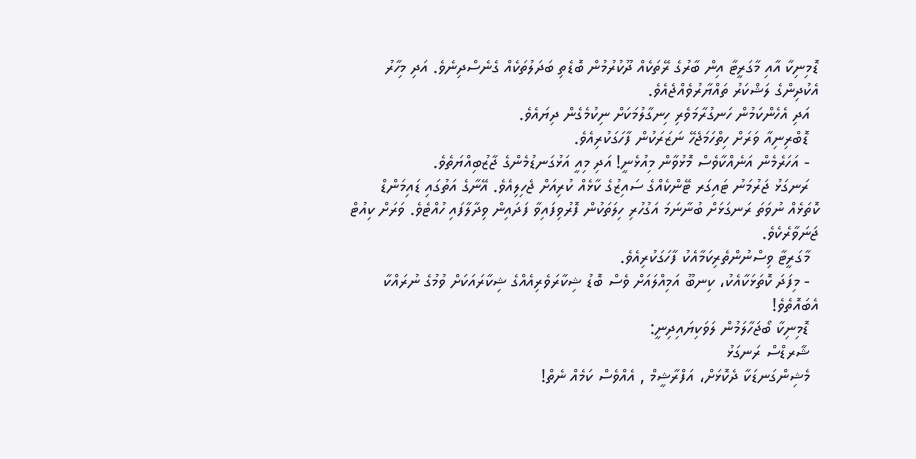ޑޮމިނިކާ އާއި މާގަރީޓާ އިން ބާރުގެ ރޭތަކެއް ދޫކުރުމުން ބޮޑެތި ބަދަލުތަކެއް ގެނެސްދިނެވެ. އަދި މިހާރު އެކުދިންގެ ލަޝްކަރު ތައްޔާރުވެއްޖެއެވެ.
  އަދި އެހެންކަމުން ހަނގުރާމަވެރި ހިނގާލުމަކަށް ނިކުމެގެން ދިޔައެވެ.
  ޑޮބްރިނިއާ ވަރަށް ހިތްހަމަޖެހޭ ނަޒަރަކުން ފާހަގަކުރިއެވެ.
  - އަހަރެމެން އަނެއްކާވެސް މޮޅުވާން މިއުޅެނީ! އަދި މިއީ އަޅުގަނޑުމެންގެ ޖާޒުބިއްޔަތެވެ.
  ރަނގަޅު ޖަރުމަނު ޓައިގަރ ޓޭންކެއްގެ ސައިޒުގެ ކާޅެއް ކުރިއަށް ޖެހިލިއެވެ. އޭނާގެ އަތުގައި ޑައިމަންޑް ކޮތަޅެއް ނުވަތަ ރަނގަޅަށް ބުނާނަމަ އަގުހުރި ހިލަތަކުން ފޮރުވިފައިވާ ފަދައިން ވިދާލާފައި ހުއްޓެވެ. ވަރަށް ކިއުޓް ޖަނަވާރެކެވެ.
  މާގަރީޓާ ވިސްނުންތެރިކަމާއެކު ފާހަގަކުރިއެވެ.
  - މިފަދަ ކޮތަޅަކާއެކު، ކިނބޫ އަމިއްލައަށް ވެސް ބޮޑު ޝިކާރަވެރިއެއްގެ ޝިކާރައަކަށް ވުމުގެ ނުރައްކާ އެބައޮތެވެ!
  ޑޮމިނިކާ ބޯޖަހާލަމުން ލަވަކިޔައިދިނީ:
  ޝާރޑްސް ރަނގަޅު
  މެޝިންގަނޑަކާ ދެކޮޅަށް، އަފްރާޝީމް , އެއްވެސް ކަމެއް ނެތް!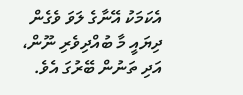އެކަމަކު އޭނާގެ ލަވަ ވެގެން ދިޔައީ މާ ބުއްދިވެރި ނޫން، އަދި ތަނުން ބޭރުގަ އެވެ.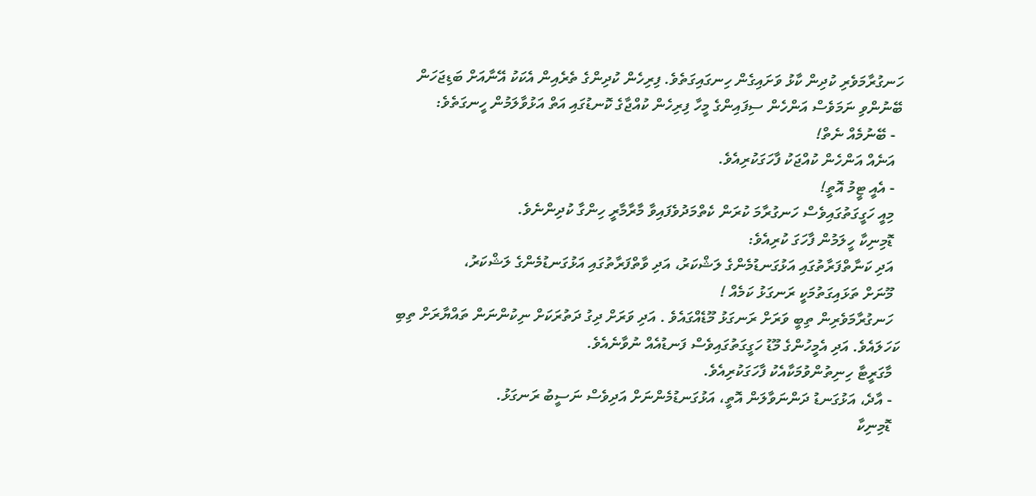ހަނގުރާމަވެރި ކުދިން ކާޅު ވަށައިގެން ހިނގައިގަތެވެ. ފިރިހެން ކުދިންގެ ތެރެއިން އެކަކު އޭނާއަށް ބަޑިޖަހަން ބޭނުންވި ނަމަވެސް އަންހެން ސިފައިންގެ މީހާ ފިރިހެން ކުއްޖާގެ ކޮނޑުގައި އަތް އަޅުވާލަމުން ހީނގަތެވެ:
  - ބޭނުމެއް ނެތް!
  އަނެއް އަންހެން ކުއްޖަކު ފާހަގަކުރިއެވެ.
  - އެއީ ޓީމު އޮތީ!
  މިއީ ހަގީގަތުގައިވެސް ހަނގުރާމަ ކުރަން ކެތްމަދުވެފައިވާ މާރާމާރީ ހިންގާ ކުދިންނެވެ.
  ޑޮމިނިކާ ހީލަމުން ފާހަގަ ކުރިއެވެ:
  އަދި ކަނާތްފަރާތުގައި އަޅުގަނޑުމެންގެ ލަޝްކަރު، އަދި ވާތްފަރާތުގައި އަޅުގަނޑުމެންގެ ލަޝްކަރު،
  މޫނަށް ތަޅައިގަތުމަކީ ރަނގަޅު ކަމެއް !
  ހަނގުރާމަވެރިން ތިބީ ވަރަށް ރަނގަޅު މޫޑެއްގައެވެ . އަދި ވަރަށް ދިގު ދަތުރަކަށް ނިކުންނަން ތައްޔާރަށް ތިބި ކަހަލައެވެ. އަދި އެމީހުންގެ މޫޑު ހަގީގަތުގައިވެސް ފަނޑުއެއް ނުވާނެއެވެ.
  މާގަރީޓާ ހިނިތުންވުމަކާއެކު ފާހަގަކުރިއެވެ.
  - އާދެ، އަޅުގަނޑު ދަންނަވާލަން އޮތީ، އަޅުގަނޑުމެންނަށް އަދިވެސް ނަސީބު ރަނގަޅު.
  ޑޮމިނިކާ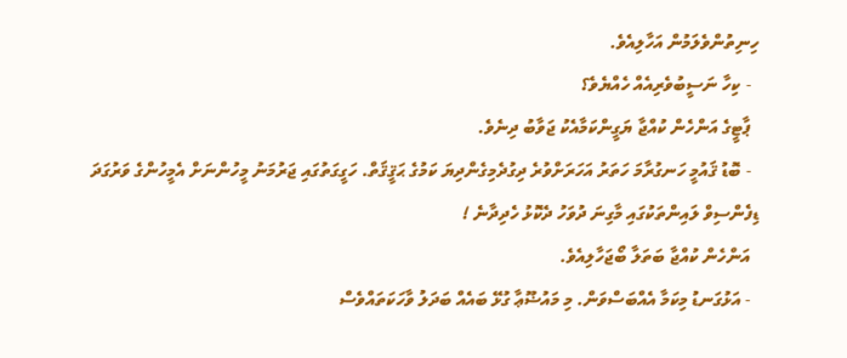ހިނިތުންވެލަމުން އަހާލިއެވެ.
  - ކިހާ ނަސީބުވެރިއެއް ހެއްޔެވެ؟
  ޕާޓީގެ އަންހެން ކުއްޖާ ޔަގީންކަމާއެކު ޖަވާބު ދިނެވެ.
  - ބޮޑު ޤައުމީ ހަނގުރާމަ ހަތަރު އަހަރަށްވުރެ ދިގުދެމިގެންދިޔަ ކަމުގެ ޙަޤީޤަތް. ހަގީގަތުގައި ޖަރުމަނު މީހުންނަށް އެމީހުންގެ ވަރުގަދަ ޑިފެންސިވް ލައިންތަކުގައި މާގިނަ ދުވަހު ދެކޮޅު ހެދިދާނެ !
  އަންހެން ކުއްޖާ ބަތަލާ ބޯޖަހާލިއެވެ.
  - އަޅުގަނޑު މިކަމާ އެއްބަސްވަން. މި މައުޟޫޢާ ގުޅޭ ބައެއް ބަދަލު ވާހަކަތައްވެސް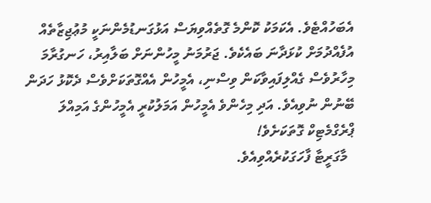އެބަހުއްޓެވެ. އެކަމަކު ކޮންމެ ގޮތެއްވިޔަސް އަޅުގަނޑުމެންނަކީ މުޢުޖިޒާތެއް އުފެއްދުމަށް ކުޅަދާނަ ބައެކެވެ. ޖަރުމަނު މީހުންނަށް ބަލާއިރު، ހަނގުރާމަ މިހާރުވެސް ގެއްލިފައިވާކަން ވިސްނި، އެމީހުން އެއްގޮތަކަށްވެސް ދެކޮޅު ހަދަން ބޭނުން ނުވިއެވެ. އަދި މިހެންވެ އެމީހުން އަމަލުކުރީ އެމީހުންގެ އަމިއްލަ ޕްރެގްމެޓިކް ގޮތަކަށެވެ!
  މާގަރީޓާ ފާހަގަކުރެއްވިއެވެ.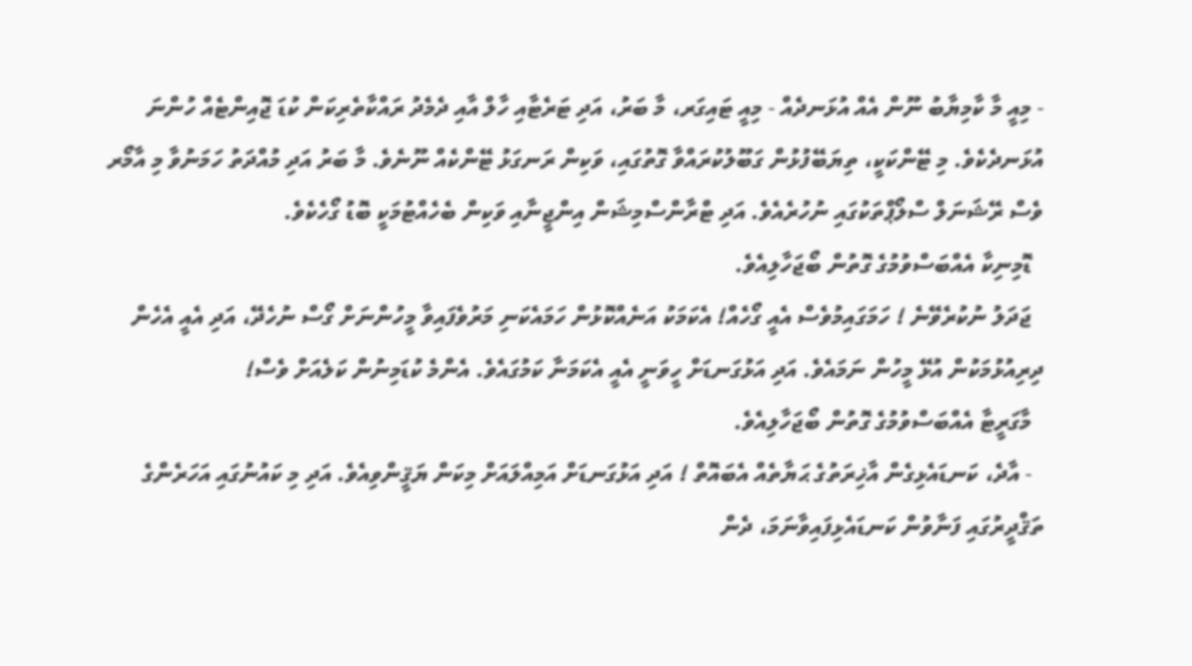- މިއީ މާ ކާމިޔާބު ނޫން އެއް އުޅަނދެއް - މިއީ ޓައިގަރ، މާ ބަރު، އަދި ޓަރެޓާއި ހާލް އާއި ދެމެދު ރައްކާތެރިކަން ކުޑަ ޖޮއިންޓެއް ހުންނަ އުޅަނދެކެވެ. މި ޓޭންކަކީ، ތިޔަބޭފުޅުން ގަބޫލުކުރައްވާ ގޮތުގައި، ވަކިން ރަނގަޅު ޓޭންކެއް ނޫނެވެ. މާ ބަރު އަދި މުއްދަތު ހަމަނުވާ މި އާމޯރ ވެސް ރޭޝަނަލް ސްލޯޕްތަކުގައި ނުހުރެއެވެ. އަދި ޓްރާންސްމިޝަން އިންޖީނާއި ވަކިން ބެހެއްޓުމަކީ ބޮޑު ގޯހެކެވެ.
  ޑޮމިނިކާ އެއްބަސްވުމުގެ ގޮތުން ބޯޖަހާލިއެވެ.
  ޖަދަލު ނުކުރެވޭނެ ! ހަމަގައިމުވެސް އެއީ ގޯހެއް! އެކަމަކު އަނެއްކޮޅުން ހަމައެކަނި މަރުވެފައިވާ މީހުންނަށް ގޯސް ނުހެދޭ، އަދި އެއީ އެހެން ދިރިއުޅުމަކުން އުޅޭ މީހުން ނަމައެވެ. އަދި އަޅުގަނޑަށް ހީވަނީ އެއީ އެކަމަނާ ކަމުގައެވެ. އެންމެ ކުޑަމިނުން ކަލެއަށް ވެސް!
  މާގަރީޓާ އެއްބަސްވުމުގެ ގޮތުން ބޯޖަހާލިއެވެ.
  - އާދެ، ކަނޑައެޅިގެން އާޚިރަތުގެ ޙަޔާތެއް އެބައޮތް ! އަދި އަޅުގަނޑަށް އަމިއްލައަށް މިކަން ޔަޤީންވިއެވެ. އަދި މި ކައުނުގައި އަހަރެންގެ ތަޤްދީރުގައި ފަނާވުން ކަނޑައެޅިފައިވާނަމަ، ދެން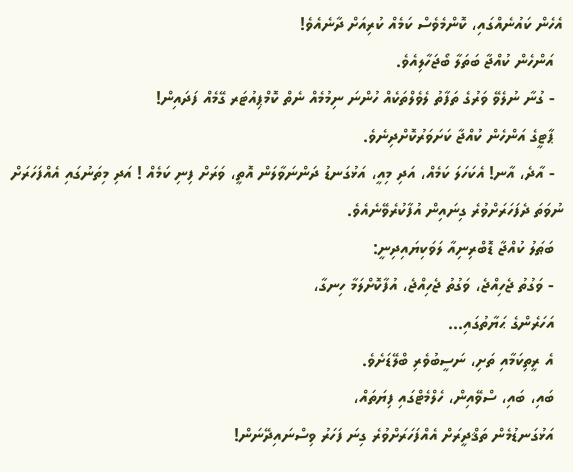އެހެން ކައުނެއްގައި، ކޮންމެވެސް ކަމެއް ކުރިއަށް ދާނެއެވެ!
  އަންހެން ކުއްޖާ ބަތަލާ ބޯޖަހާލިއެވެ.
  - ގުނާ ނުލެވޭ ވަރުގެ ތަފާތު ލެވެލްތަކެއް ހުންނަ ނިމުމެއް ނެތް ކޮމްޕިއުޓަރ ގޭމެއް ފަދައިން!
  ޕާޓީގެ އަންހެން ކުއްޖާ ކަށަވަރުކޮށްދިނެވެ.
  - އާދެ، އާނ! އެކަހަލަ ކަމެއް، އަދި މިއީ، އަޅުގަނޑު ދަންނަވާލަން އޮތީ، ވަރަށް ފިނި ކަމެއް ! އަދި މިތަނުގައި އެއްފަހަރަށް ނުވަތަ ދެފަހަރަށްވުރެ ގިނައިން އުފާކުރެވޭނެއެވެ.
  ބަޠަލު ކުއްޖާ ޑޮބްރިނިއާ ލަވަކިޔައިދިނީ:
  - ވަގުތު ޖެހިއްޖެ، ވަގުތު ޖެހިއްޖެ، އުފާކޮށްލަމާ ހިނގާ،
  އަހަރެންގެ ޙަޔާތުގައި...
  އެ ރީތިކަމާއި ތަށި، ނަސީބުވެރި ބްލޭޑަށެވެ.
  ބައި، ބައި، ސްވޭއިން، ހެލްމެޓްގައި ފިޔަތައް،
  އަޅުގަނޑުމެން ތަޤްދީރަށް އެއްފަހަރަށްވުރެ ގިނަ ފަހަރު ވިސްނައިދޭނަން!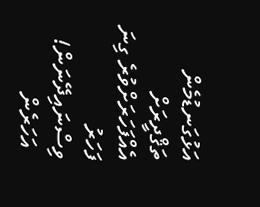އަޅުގަނޑުމެން ތަޤްދީރަށް އެއްފަހަރަށްވުރެ ގިނަ ފަހަރު ވިސްނައިދޭނަން!
  އަހަރެން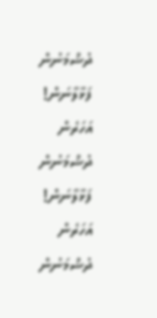ދުޝްމަނުން ފަޅާލާނަން! އަހަރެން ދުޝްމަނުން ފަޅާލާނަން! އަހަރެން ދުޝްމަނުން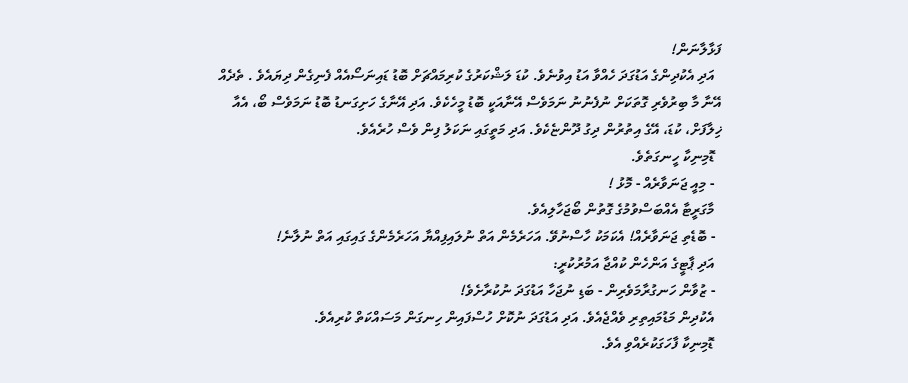ފަޅާލާނަން!
  އަދި އެކުދިންގެ އަޑުގަދަ ހެއްވާ އަޑު އިވުނެވެ. ކުޑަ ލަޝްކަރުގެ ކުރިމައްޗަށް ބޮޑު ޑައިނަސޯއެއް ފެނިގެން ދިޔައެވެ . ތެދެއް އޭނާ މާ ބިރުވެރި ގޮތަކަށް ނުފެނުނު ނަމަވެސް އޭނާއަކީ ބޮޑު މީހެކެވެ. އަދި އޭނާގެ ހަށިގަނޑު ބޮޑު ނަމަވެސް ބޯ، އެއާ ޚިލާފަށް، ކުޑަ، އޭގެ އިތުރުން ދިގު ދޫންޏެކެވެ. އަދި މަތީގައި ނަކަލު ފިން ވެސް ހުރެއެވެ.
  ޑޮމިނިކާ ހީނގަތެވެ.
  - މިއީ ޖަނަވާރެއް - މޮޅު !
  މާގަރީޓާ އެއްބަސްވުމުގެ ގޮތުން ބޯޖަހާލިއެވެ.
  - ބޮޑެތި ޖަނަވާރެއް! އެކަމަކު ހާސްނުވޭ. އަހަރެމެން އަތް ނުލައިފިއްޔާ އަހަރެމެންގެ ގައިގައި އަތް ނުލާނެ!
  އަދި ޕާޓީގެ އަންހެން ކުއްޖާ އަމުރުކުރީ:
  - ޒުވާން ހަނގުރާމަވެރިން - ބަޑި ނުޖަހާ އަޑުގަދަ ނުކުރާށެވެ!
  އެކުދިން މަޑުމައިތިރި ވެއްޖެއެވެ. އަދި އަޑުގަދަ ނުކޮށް ހުސްފައިން ހިނގަން މަސައްކަތް ކުރިއެވެ.
  ޑޮމިނިކާ ފާހަގަކުރެއްވި އެވެ.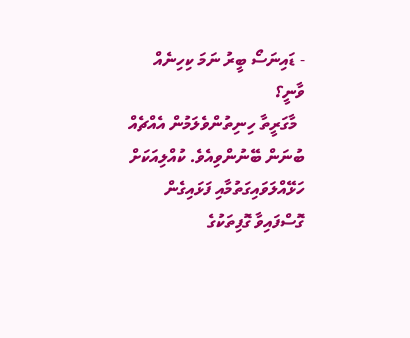- ޑައިނަސޯ ބީރު ނަމަ ކިހިނެއް ވާނީ؟
  މާގަރީތާ ހިނިތުންވެލަމުން އެއްޗެއް ބުނަން ބޭނުންވިއެވެ. ކުއްލިއަކަށް ހަޅޭއްލަވައިގަތުމާއި ފަޅައިގެން ގޮސްފައިވާ ގޮފިތަކުގެ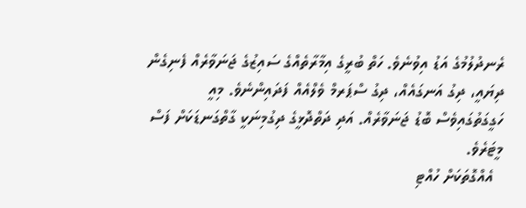ރެނދުލުމުގެ އަޑު އިވުނެވެ. ހަތް ބުރީގެ އިމާރާތެއްގެ ސައިޒުގެ ޖަނަވާރެއް ފެނިގެން ދިޔައީ، ދިގު އަނގައެއް، ދިގު ސްޕަރމް ވެލްއެއް ފަދައިންނެވެ. މިއީ ހަގީގަތުގައިވެސް ބޮޑު ޖަނަވާރެއް. އަދި ދަތްދޮޅީގެ ދިގުމިނަކީ ގާތްގަނޑަކަށް ފަސް މީޓަރެވެ.
  އެއްގޮތަކަށް ހުއްޓި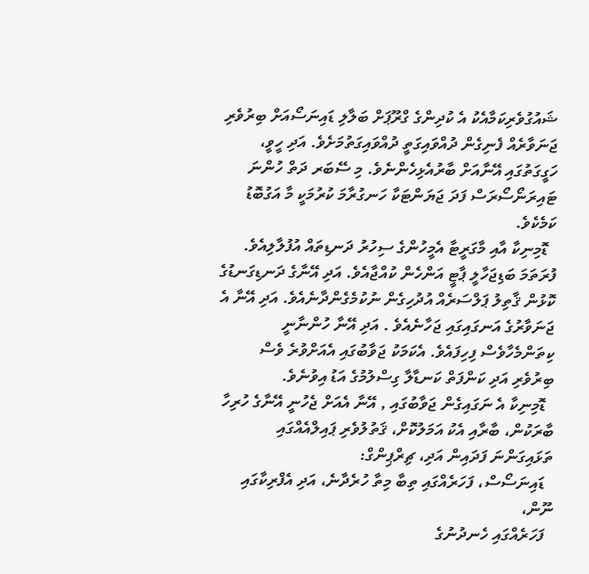ޝައުގުވެރިކަމާއެކު އެ ކުދިންގެ ގްރޫޕަށް ބަލާލި ޑައިނަސޯއަށް ބިރުވެރި ޖަނަވާރެއް ފެނިގެން ދުއްވައިގަތީ ދުއްވައިގަތުމަށެވެ. އަދި ހީވީ، ހަގީގަތުގައި އޭނާއަށް ބާރުއެޅިހެންނެވެ. މި ސޭބަރ ދަތް ހުންނަ ޓައިރަނޯސޯރަސް ފަދަ ޖަޔަންޓަކާ ހަނގުރާމަ ކުރުމަކީ މާ އަގުބޮޑު ކަމެކެވެ.
  ޑޮމިނިކާ އާއި މާގަރީޓާ އެމީހުންގެ ސިހުރު ދަނޑިތައް އުފުލާލިއެވެ. ފުރަތަމަ ބަޑިޖަހާލީ ޕާޓީ އަންހެން ކުއްޖާއެވެ. އަދި އޭނާގެ ދަނޑިގަނޑުގެ ކޮޅުން ޤާތިލު ޕަލްސަރެއް އުދުހިގެން ނުކުމެގެންދާނެއެވެ. އަދި އޭނާ އެ ޖަނަވާރުގެ އަނގައިގައި ޖަހާނެއެވެ . އަދި އޭނާ ހުންނާނީ ކިތަންމެހާވެސް ފިހިފައެވެ. އެކަމަކު ޖަވާބުގައި އެއަށްވުރެ ވެސް ބިރުވެރި އަދި ކަންފަތް ކަނޑާލާ ގިސްލުމުގެ އަޑު އިވުނެވެ.
  ޑޮމިނިކާ އެ ނަގައިގެން ޖަވާބުގައި , އޭނާ އެއަށް ޖެހުނީ އޭނާގެ ހުރިހާ ބާރަކުން، ބާރާއި އެކު އަމަލުކޮށް، ޤަތުލުވެރި ޕައިލްއެއްގައި ތަޅައިގަންނަ ފަދައިން އަދި، ޗިރްޕިންގް:
  ޑައިނަސޯސް، ފަހަރެއްގައި ތިބާ މިތާ ހުރެދާނެ، އަދި އެފްރިކާގައި ނޫން،
  ފަހަރެއްގައި ހެނދުނުގެ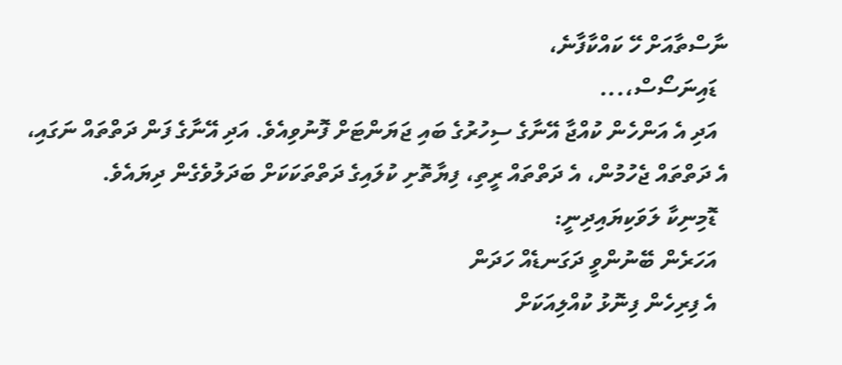ނާސްތާއަށް ހޭ ކައްކާފާނެ،
  ޑައިނަސޯސް،...
  އަދި އެ އަންހެން ކުއްޖާ އޭނާގެ ސިހުރުގެ ބައި ޖަޔަންޓަށް ފޮނުވިއެވެ. އަދި އޭނާގެ ފަން ދަތްތައް ނަގައި، އެ ދަތްތައް ޖެހުމުން، އެ ދަތްތައް ރީތި، ފިޔާތޮށި ކުލައިގެ ދަތްތަކަކަށް ބަދަލުވެގެން ދިޔައެވެ.
  ޑޮމިނިކާ ލަވަކިޔައިދިނީ:
  އަހަރެން ބޭނުންވީ ދަގަނޑެއް ހަދަން
  އެ ފިރިހެން ފިނޮޅު ކުއްލިއަކަށް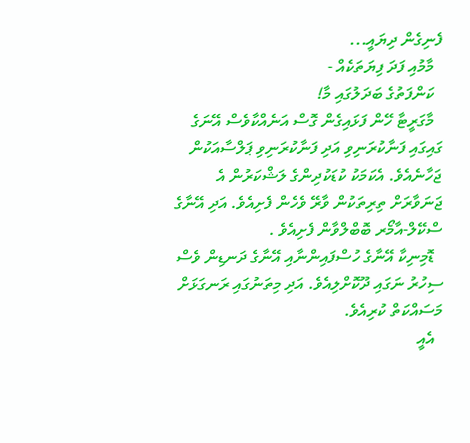ފެނިގެން ދިޔައީ...
  މާމުއި ފަދަ ފިޔަތަކެއް -
  ކަންފަތުގެ ބަދަލުގައި މާ!
  މާގަރީޓާ ހޭން ފަޅައިގެން ގޮސް އަނެއްކާވެސް އޭނަގެ ގައިގައި ފަނާކުރަނިވި އަދި ފަނާކުރަނިވި ޕަލްސާއަކުން ޖަހާނެއެވެ. އެކަމަކު ކުޑަކުދިންގެ ލަޝްކަރުން އެ ޖަނަވާރަށް ތިރިތަކުން ވާރޭ ވެހެން ފެށިއެވެ. އަދި އޭނާގެ ސްކޭލް-އާމޯރ ބޮބްލްވާން ފެށިއެވެ .
  ޑޮމިނިކާ އޭނާގެ ހުސްފައިންނާއި އޭނާގެ ދަނޑިން ވެސް ސިހުރު ނަގައި ދޫކޮށްލިއެވެ. އަދި މިތަނުގައި ރަނގަޅަށް މަސައްކަތް ކުރިއެވެ.
  އެއީ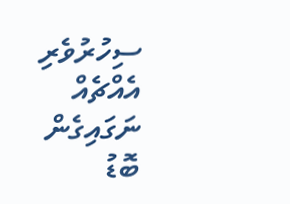ސިހުރުވެރި އެއްޗެއް ނަގައިގެން ބޮޑު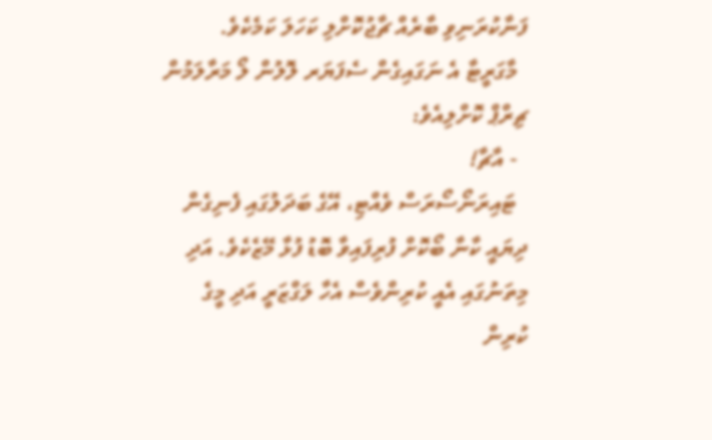ފަނާކުރަނިވި ބާރެއް ޗާޖުކޮށްލި ކަހަލަ ކަމެކެވެ.
  މާގަރީޓާ އެ ނަގައިގެން ސެފަޔަރ ލޮލުން ލޯ މަރާލަމުން ޗިރްޕް ކޮށްލިއެވެ:
  - އާޗާ!
  ޓައިރަނޯސޯރަސް ވެއްޓި، އޭގެ ބަދަލުގައި ފެނިގެން ދިޔައީ ކާނާ ބޯކޮށް ފުރިފައިވާ ބޮޑު ފުޅާ މޭޒެކެވެ. އަދި މިތަނުގައި އެއީ ކުރިންވެސް އެހާ ލަގްޒަރީ އަދި މީގެ ކުރިން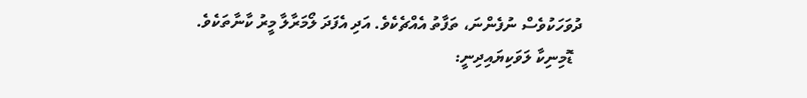ދުވަހަކުވެސް ނުފެންނަ، ތަފާތު އެއްޗެކެވެ. އަދި އެފަދަ ލޯމަރާލާ މީރު ކާނާތަކެވެ.
  ޑޮމިނިކާ ލަވަކިޔައިދިނީ: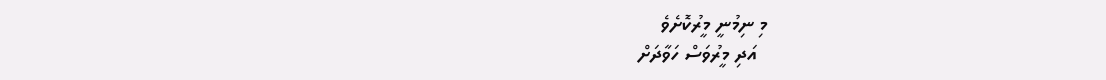މި ނިމުނީ މީރުކޮށެވެ
  އަދި މީރުވަސް ހަވާދަށް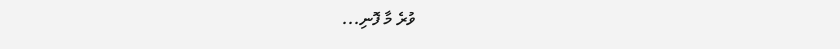ވުރެ މާ ފޮނި...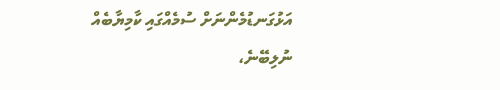އަޅުގަނޑުމެންނަށް ސުމެއްގައި ކާމިޔާބެއް ނުލިބޭނެ،